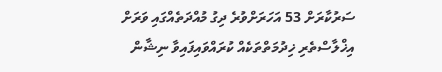ސަރުކާރަށް 53 އަހަރަށްވުރެ ދިގު މުއްދަތެއްގައި ވަރަށް އިޚްލާސްތެރި ޚިދުމަތްތަކެއް ކުރައްވައިފައިވާ ނިޝާން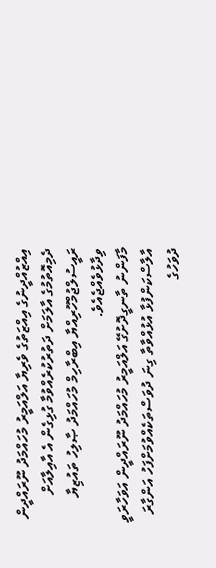އިއްޒުއްދީނުގެ އިއްޒަތުގެ ވެރިޔާ އަލްއަމީރު މުހައްމަދު ނޫރައްދީން ދެމިއޮތުމުގެ އާލަމަށް ދަތުރުކުރެއްވުމާ ގުޅިގެން އެ އާއިލާއަށް ރައީސުލްޖުމްހޫރިއްޔާ އިބްރާހިމް މުހައްމަދު ޞާލިހު ތައުޒިޔާ ވިދާޅުވެއްޖެއެވެ.
މާފަންނު ތާނގީދޮށުގޭ އަލްއަމީރު މުހައްމަދު ނޫރައްދީން އަވަހާރަވީ އާލާސްކަންފުޅާ އުޅުއްވާތާ ގިނަ ދުވަސްތަކެއްވުމަށްފަހު އަންގާރަ ދުވަހުގެ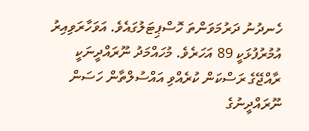ހެނދުނު ދަރުމަވަންތަ ހޮސްޕިޓަލުގައެވެ. އަވަހާރަވިއިރު އުމުރުފުޅަކީ 89 އަހަރެވެ. މުހައްމަދު ނޫރައްދީނަކީ ރާއްޖޭގެ ރަސްކަން ކުރެއްވި އައްސުލްތާން ހަސަން ނޫރައްދީނުގެ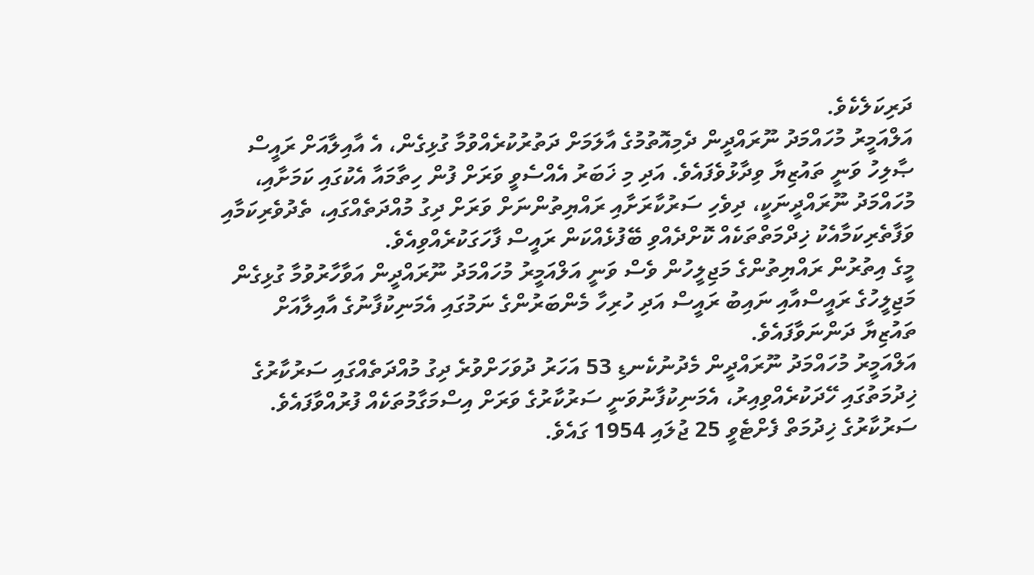ދަރިކަލެކެވެ.
އަލްއަމީރު މުހައްމަދު ނޫރައްދީން ދެމިއޮތުމުގެ އާލަމަށް ދަތުރުކުރެއްވުމާ ގުޅިގެން، އެ އާއިލާއަށް ރައީސް ޞާލިހު ވަނީ ތައުޒިޔާ ވިދާޅުވެފައެވެ. އަދި މި ޚަބަރު އެއްސެވީ ވަރަށް ފުން ހިތާމައާ އެކުގައި ކަމަށާއި، މުހައްމަދު ނޫރައްދީނަކީ، ދިވެހި ސަރުކާރަށާއި ރައްޔިތުންނަށް ވަރަށް ދިގު މުއްދަތެއްގައި، ތެދުވެރިކަމާއި ވަފާތެރިކަމާއެކު ޚިދްމަތްތަކެއް ކޮށްދެއްވި ބޭފުޅެއްކަން ރައީސް ފާހަގަކުރެއްވިއެވެ.
މީގެ އިތުރުން ރައްޔިތުންގެ މަޖިލީހުން ވެސް ވަނީ އަލްއަމީރު މުހައްމަދު ނޫރައްދީން އަވާހާރުވުމާ ގުޅިގެން މަޖިލީހުގެ ރައީސްއާއި ނައިބު ރައީސް އަދި ހުރިހާ މެންބަރުންގެ ނަމުގައި އެމަނިކުފާނުގެ އާއިލާއަށް ތައުޒިޔާ ދަންނަވާފައެވެ.
އަލްއަމީރު މުހައްމަދު ނޫރައްދީން މެދުނުކެނޑި 53 އަހަރު ދުވަހަށްވުރެ ދިގު މުއްދަތެއްގައި ސަރުކާރުގެ ޚިދުމަތުގައި ހޭދަކުރެއްވިއިރު، އެމަނިކުފާނުވަނީ ސަރުކާރުގެ ވަރަށް އިސްމަގާމުތަކެއް ފުރުއްވާފައެވެ. ސަރުކާރުގެ ޚިދުމަތް ފެށްޓެވީ 25 ޖުލައި 1954 ގައެވެ.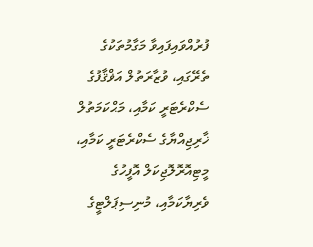ފުރުއްވައިފައިވާ މަގާމުތަކުގެ ތެރޭގައި، ވުޒާރަތުލް އަޥްޤާފުގެ ސެކްރެޓަރީ ކަމާއި، މަޙްކަމަތުލް ޚާރިޖިއްޔާގެ ސެކްރެޓަރީ ކަމާއި، މީޓިއޮރޮލޮޖިކަލް އޮފީހުގެ ވެރިޔާކަމާއި، މުނިސިޕަލްޓީގެ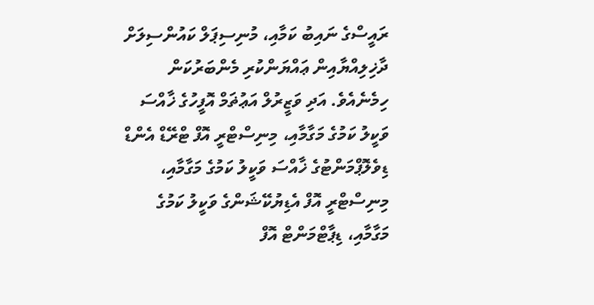ރައީސްގެ ނައިބު ކަމާއި، މުނިސިޕަލް ކައުންސިލަށް ދާޚިލިއްޔާއިން ޢައްޔަންކުރި މެންބަރުކަން ހިމެނެއެވެ. އަދި ވަޒީރުލް އަޢުޡަމް އޮފީހުގެ ޚާއްސަ ވަކީލު ކަމުގެ މަގާމާއި، މިނިސްޓްރީ އޮފް ޓްރޭޑް އެންޑް ޑިވެލޮޕްމަންޓުގެ ޚާއްސަ ވަކީލު ކަމުގެ މަގާމާއި، މިނިސްޓްރީ އޮފް އެޑިޔުކޭޝަންގެ ވަކީލު ކަމުގެ މަގާމާއި، ޑިޕާޓްމަންޓް އޮފް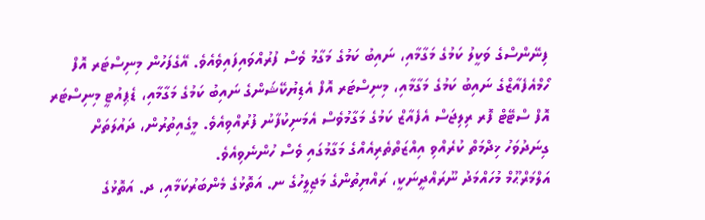ފިނޭންސްގެ ވަކީލު ކަމުގެ މަގާމާއި، ނައިބު ކަމުގެ މަގާމު ވެސް ފުރުއްވައިފައިވެއެވެ. އޭގެފަހުން މިނިސްޓަރ އޮފް ހޯމްއެފެއާޒްގެ ނައިބު ކަމުގެ މަގާމާއި، މިނިސްޓަރ އޮފް އެޑިޔުކޭޝަންގެ ނައިބު ކަމުގެ މަގާމާއި، ޑެޕިއުޓީ މިނިސްޓަރ އޮފް ސްޓޭޓް ފޮރ ރިލިޖަސް އެފެއާޒް ކަމުގެ މަގާމުވެސް އެމަނިކުފާނު ފުރުއްވިއެވެ. މީގެއިތުރުން، ދައުލަތަށް ގިނަދުވަހު ޚިދްމަތް ކުރެއްވި އިއްޒަތްތެރިއެއްގެ މަގާމުގައި ވެސް ހުންނެވިއެވެ.
އަލްމަރްޙޫމް މުހައްމަދު ނޫރައްދީނަކީ، ރައްޔިތުންގެ މަޖިލީހުގެ ނ. އަތޮޅުގެ މެންބަރުކަމާއި، ދ. އަތޮޅުގެ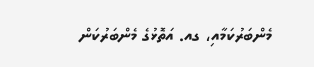މެންބަރުކަމާއި، ގއ. އަތޮޅުގެ މެންބަރުކަން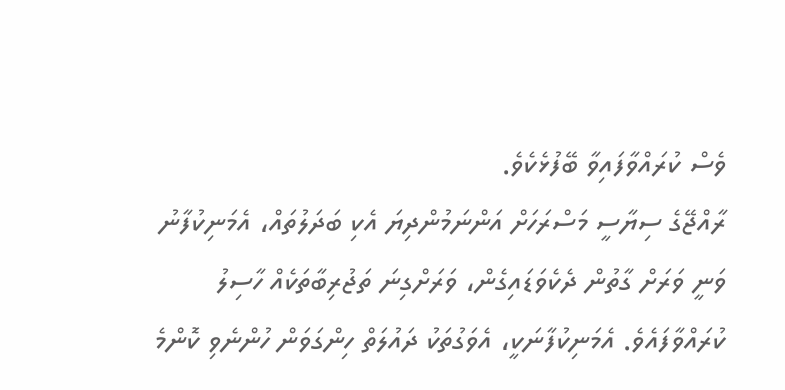ވެސް ކުރައްވާފައިވާ ބޭފުޅެކެވެ.
ރާއްޖޭގެ ސިޔާސީ މަސްރަހަށް އަންނަމުންދިޔަ އެކި ބަދަލުތައް، އެމަނިކުފާނު ވަނީ ވަރަށް ގާތުން ދެކެވަޑައިގެން، ވަރަށްގިނަ ތަޖުރިބާތަކެއް ހާސިލު ކުރައްވާފައެވެ. އެމަނިކުފާނަކީ، އެވަގުތަކު ދައުލަތް ހިންގަވަން ހުންނެވި ކޮންމެ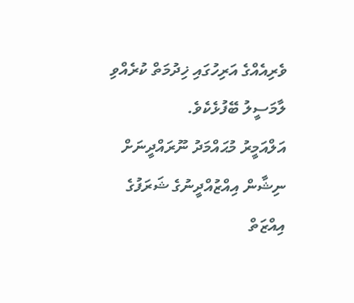ވެރިއެއްގެ އަރިހުގައި ޚިދުމަތް ކުރެއްވި ލާމަސީލު ބޭފުޅެކެވެ.
އަލްއަމީރު މުޙައްމަދު ނޫރައްދީނަށް ނިޝާން އިއްޒުއްދީނުގެ ޝަރަފުގެ އިއްޒަތް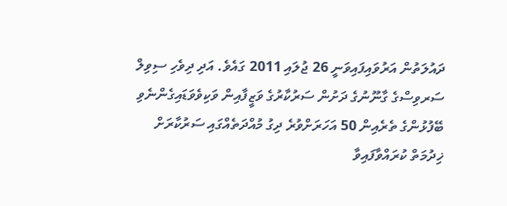ދައުލަތުން އަރުވައިފައިވަނީ 26 ޖުލައި 2011 ގައެވެ. އަދި ދިވެހި ސިވިލް ސަރވިސްގެ ގާނޫނުގެ ދަށުން ސަރުކާރުގެ ވަޒީފާއިން ވަކިވެވަޑައިގެންނެވި ބޭފުޅުންގެ ތެރެއިން 50 އަހަރަށްވުރެ ދިގު މުއްދަތެއްގައި ސަރުކާރަށް ޚިދުމަތް ކުރައްވާފައިވާ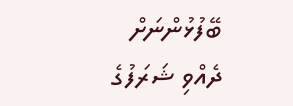ބޭފުޅުންނަށް ދެއްވި ޝަރަފުގެ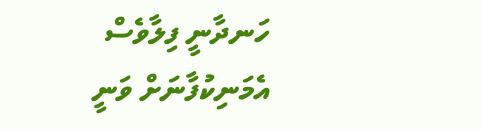ހަނދާނީ ފިލާވެސް އެމަނިކުފާނަށް ވަނީ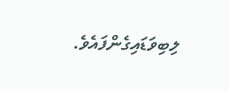ލިބިވަޑައިގެންފައެވެ.